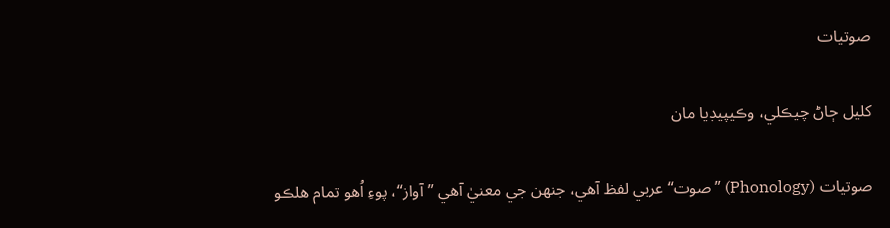صوتيات

کليل ڄاڻ چيڪلي، وڪيپيڊيا مان

صوتيات (Phonology) ”صوت“ عربي لفظ آهي، جنھن جي معنيٰ آهي ”آواز“، پوءِ اُهو تمام هلڪو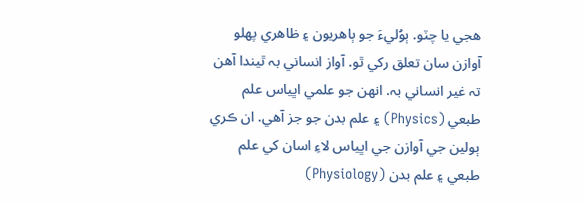هجي يا چٽو. ٻوُليءَ جو ٻاهريون ۽ ظاهري پھلو آوازن سان تعلق رکي ٿو. آواز انساني بہ ٿيندا آهن تہ غير انساني بہ. انهن جو علمي اڀياس علم طبعي (Physics) ۽ علم بدن جو جز آهي. ان ڪري ٻولين جي آوازن جي اڀياس لاءِ اسان کي علم طبعي ۽ علم بدن (Physiology)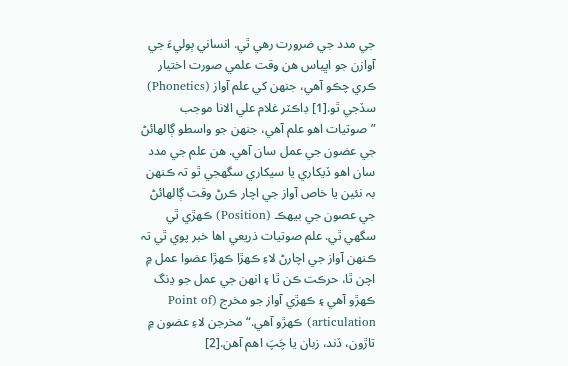جي مدد جي ضرورت رهي ٿي. انساني ٻوليءَ جي آوازن جو اڀياس هن وقت علمي صورت اختيار ڪري چڪو آهي، جنھن کي علم آواز (Phonetics) سڏجي ٿو.[1] ڊاڪٽر غلام علي الانا موجب ”صوتيات اهو علم آهي، جنھن جو واسطو ڳالهائڻ جي عضون جي عمل سان آهي. هن علم جي مدد سان اهو ڏيکاري يا سيکاري سگهجي ٿو تہ ڪنھن بہ نئين يا خاص آواز جي اچار ڪرڻ وقت ڳالهائڻ جي عصون جي بيھڪ (Position) ڪھڙي ٿي سگهي ٿي. علم صوتيات ذريعي اها خبر پوي ٿي تہ ڪنهن آواز جي اچارڻ لاءِ ڪھڙا ڪھڙا عضوا عمل ۾ اچن ٿا، حرڪت ڪن ٿا ۽ انهن جي عمل جو ڍنگ ڪھڙو آهي ۽ ڪهڙي آواز جو مخرج (Point of articulation) ڪھڙو آهي.“ مخرجن لاءِ عضون ۾ تاڙون، ڏند، زبان يا چَپَ اهم آهن.[2]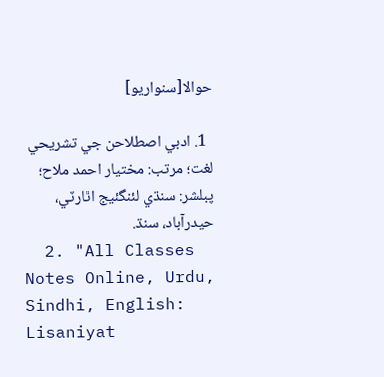حوالا[سنواريو]

  1. ادبي اصطلاحن جي تشريحي لغت؛ مرتب: مختيار احمد ملاح؛ پبلشر: سنڌي لئنگئيج اٿارٽي، حيدرآباد، سنڌ.
  2. "All Classes Notes Online, Urdu, Sindhi, English: Lisaniyat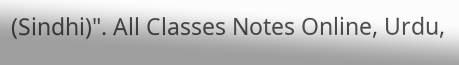(Sindhi)". All Classes Notes Online, Urdu,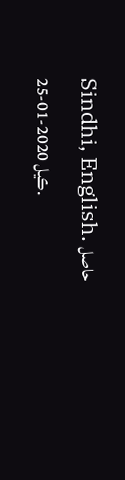Sindhi, English. حاصل ڪيل 2020-01-25.